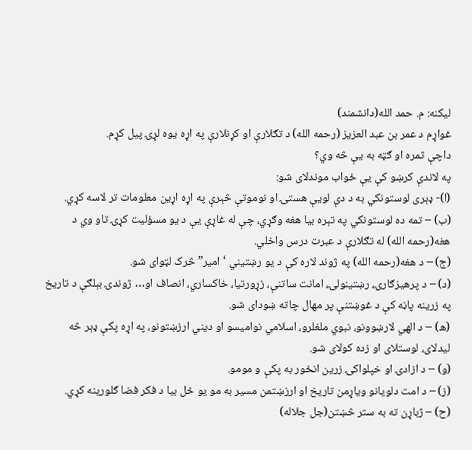لیکنه: م. حمد الله(دانشمند)
غواړم د عمر بن عبد العزیز (رحمه الله) د تګلارې او کړنلارې په اړه یوه لړۍ پیل کړم.
داچې ثمره او ګټه به یې څه وي؟
په لاندې کرښو کې یې ځواب موندلای شو:
(ا)- ډېری لوستونکي به د دې لویې هستۍ او نوموتې څېرې په اړه اړین معلومات تر لاسه کړي.
(ب) – تمه ده لوستونکي په تېره بیا هغه وګړي، چې له غاړې یې د یو مسؤلیت کړۍ تاو وي د هغه(رحمه الله) له تګلارې د عبرت درس واخلي.
(ج) – د هغه(رحمه الله) په ژوند لاره کې د یو رښتیني ‘امیر” څرک لټوای شو.
(د) – د پرهیزګارۍ، رښتینولۍ، امانت ساتنې، زړورتیا، خاکساري، انصاف او… ژوندۍ بېلګې د تاریخ په زرینه پاڼه کې د غوښتنې پر مهال چاته ښودای شو.
(ه) – د الهي لارښوونو، نبوي ملغلرو، اسلامي نوامیسو او دیني ارزښتونو، په اړه پکې ډېر څه لیدلای، لوستلای او زده کولای شو.
(و) – د ازادۍ او خپلواکۍ زرین انځور به پکې و مومو.
(ز) – د امت دلویانو ویاړمن تاریخ او ارزښتمن مسیر به مو یو ځل بیا د فکر فضا ګلورینه کړي.
(ح) – ژباړن ته به ستر څښتن(جل جلاله)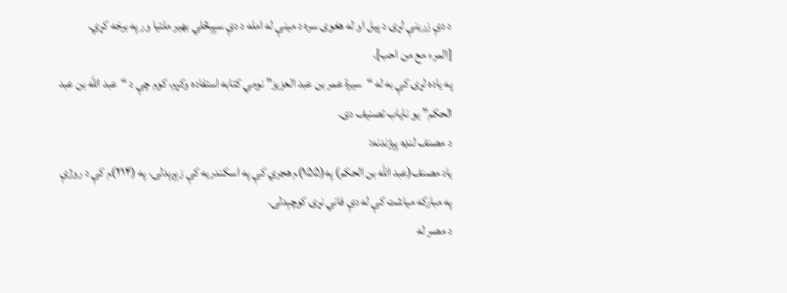د دې زرینې لړۍ د پیل او له هغوی سره د مینې له امله د دې سپېڅلي بهير ملتیا ور په برخه کړي.
[المرء مع من احب].
په یاده لړۍ كې به له “سيرة عمر بن عبد العزیز” نومي کتابه استفاده وکړم، کوم چې د “عبد الله بن عبد الحکم” یو نایاب تصنیف دی.
د مصنف لنډه پېژندنه:
یاد مصنف(عبد الله بن الحکم) په(۱۵۵)م هجري کې په اسکندریه کې زېږېدلی، په (۲۱۴)م کې د روژې په مبارکه میاشت کې له دې فاني نړۍ کوچېدلی.
د مصر له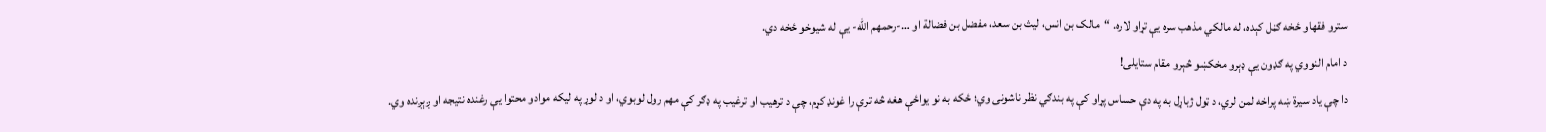سترو فقهاو ځخه ګڼل کېده، له مالکي مذهب سره یې تړاو لاره. “مالک بن انس، لیث بن سعد، مفضل بن فضالة او …-رحمهم الله- یې له شیوخو ځخه دي.
د امام النووي په ګډون یې ډېرو مخکښو څېرو مقام ستایلی!
دا چې یاد سیرة ښه پراخه لمن لري، د ټول ژباړل به په دې حساس پړاو کې په بندګي نظر ناشونی وي؛ ځکه به نو یواځې هغه څه ترې را غونډ کړم، چې د ترهیب او ترغیب په ډګر کې مهم رول لوبوي، او د لوړ په لیکه موادو محتوا یې رغنده نتیجه او ږېږنده وي.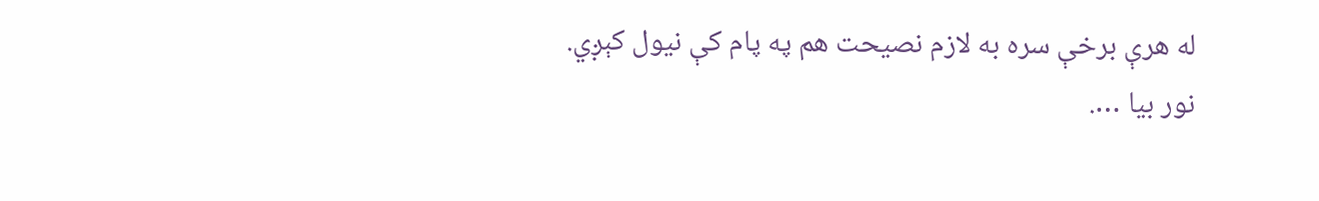له هرې برخې سره به لازم نصيحت هم په پام کې نیول کېږي.
نور بیا ….